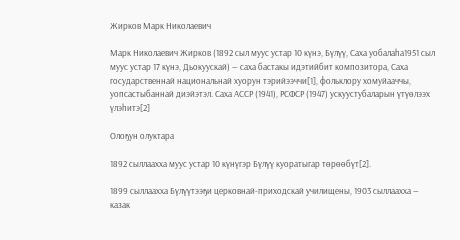Жирков Марк Николаевич

Марк Николаевич Жирков (1892 сыл муус устар 10 күнэ, Бүлүү, Саха уобалаһа1951 сыл муус устар 17 күнэ, Дьокуускай) — саха бастакы идэтийбит композитора, Саха государственнай национальнай хуорун тэрийээччи[1], фольклору хомуйааччы, уопсастыбаннай диэйэтэл. Саха АССР (1941), РСФСР (1947) ускуустубаларын үтүөлээх үлэһитэ[2]

Олоҕун олуктара

1892 сыллаахха муус устар 10 күнүгэр Бүлүү куоратыгар төрөөбүт[2].

1899 сыллаахха Бүлүүтээҕи церковнай-приходскай училищены, 1903 сыллаахха — казак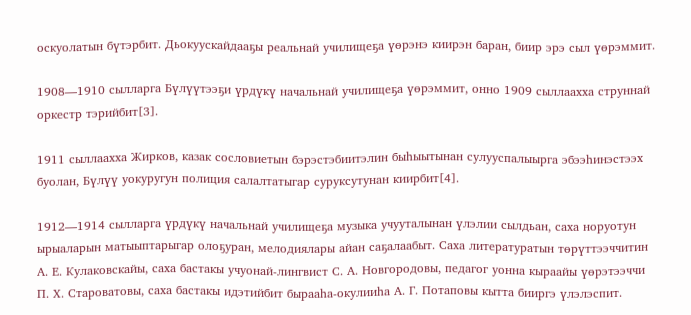оскуолатын бүтэрбит. Дьокуускайдааҕы реальнай училищеҕа үөрэнэ киирэн баран, биир эрэ сыл үөрэммит.

1908—1910 сылларга Бүлүүтээҕи үрдүкү начальнай училищеҕа үөрэммит, онно 1909 сыллаахха струннай оркестр тэрийбит[3].

1911 сыллаахха Жирков, казак сословиетын бэрэстэбиитэлин быһыытынан сулууспалыырга эбээһинэстээх буолан, Бүлүү уокуругун полиция салалтатыгар суруксутунан киирбит[4].

1912—1914 сылларга үрдүкү начальнай училищеҕа музыка учууталынан үлэлии сылдьан, саха норуотун ырыаларын матыыптарыгар олоҕуран, мелодиялары айан саҕалаабыт. Саха литературатын төрүттээччитин А. Е. Кулаковскайы, саха бастакы учуонай‑лингвист С. А. Новгородовы, педагог уонна кыраайы үөрэтээччи П. Х. Староватовы, саха бастакы идэтийбит бырааһа‑окулииһа А. Г. Потаповы кытта бииргэ үлэлэспит.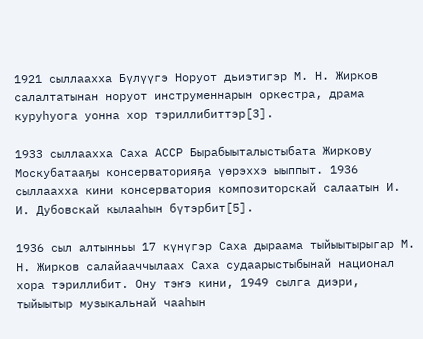1921 сыллаахха Бүлүүгэ Норуот дьиэтигэр М. Н. Жирков салалтатынан норуот инструменнарын оркестра, драма куруһуога уонна хор тэриллибиттэр[3].

1933 сыллаахха Саха АССР Бырабыыталыстыбата Жиркову Москубатааҕы консерваторияҕа үөрэххэ ыыппыт. 1936 сыллаахха кини консерватория композиторскай салаатын И. И. Дубовскай кылааһын бүтэрбит[5].

1936 сыл алтынньы 17 күнүгэр Саха дыраама тыйыытырыгар М. Н. Жирков салайааччылаах Саха судаарыстыбынай национал хора тэриллибит. Ону тэҥэ кини, 1949 сылга диэри, тыйыытыр музыкальнай чааһын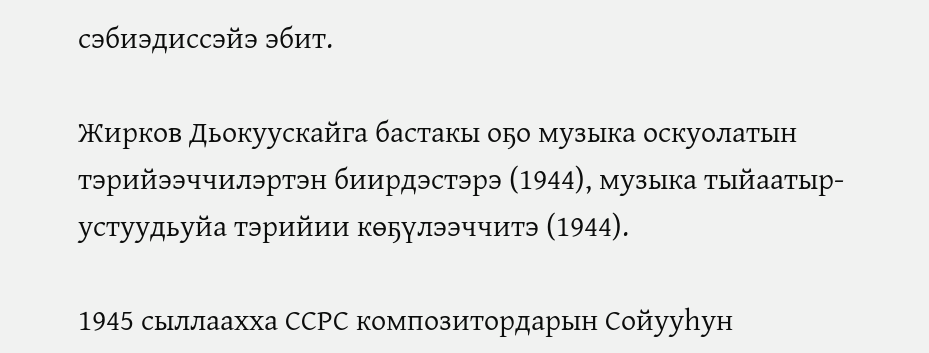сэбиэдиссэйэ эбит.

Жирков Дьокуускайга бастакы оҕо музыка оскуолатын тэрийээччилэртэн биирдэстэрэ (1944), музыка тыйаатыр-устуудьуйа тэрийии көҕүлээччитэ (1944).

1945 сыллаахха ССРС композитордарын Сойууһун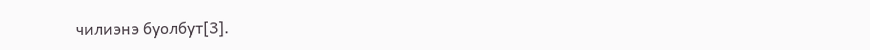чилиэнэ буолбут[3].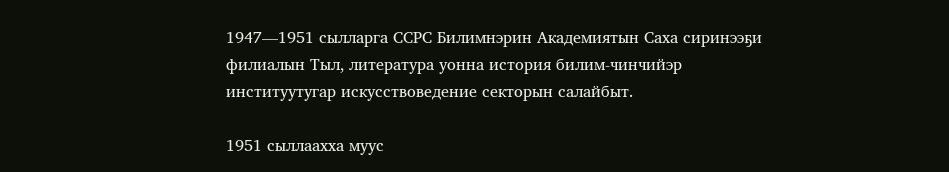1947—1951 сылларга ССРС Билимнэрин Академиятын Саха сиринээҕи филиалын Тыл, литература уонна история билим-чинчийэр институутугар искусствоведение секторын салайбыт.

1951 сыллаахха муус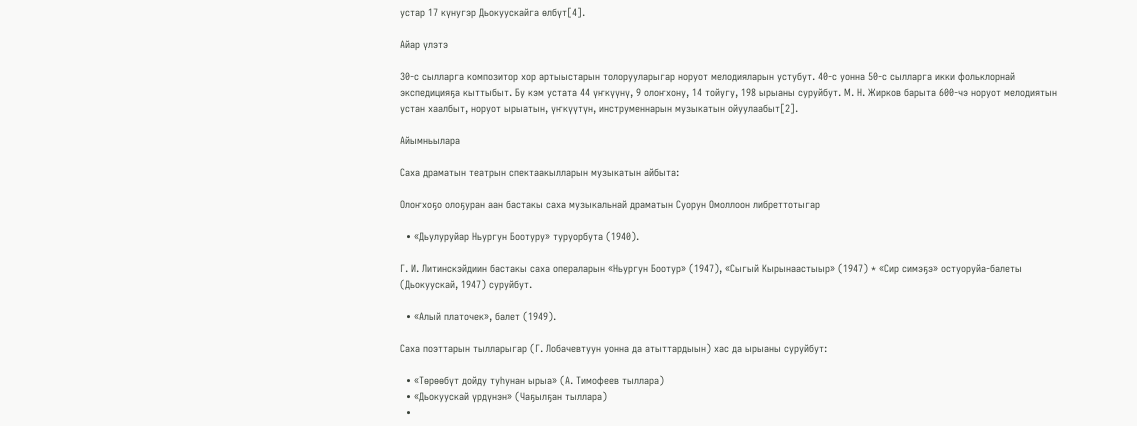устар 17 күнугэр Дьокуускайга өлбүт[4].

Айар үлэтэ

30-с сылларга композитор хор артыыстарын толорууларыгар норуот мелодияларын устубут. 40-с уонна 50-с сылларга икки фольклорнай экспедицияҕа кыттыбыт. Бу кэм устата 44 үҥкүүнү, 9 олоҥхону, 14 тойугу, 198 ырыаны суруйбут. М. Н. Жирков барыта 600-чэ норуот мелодиятын устан хаалбыт, норуот ырыатын, үҥкүүтүн, инструменнарын музыкатын ойуулаабыт[2].

Айымньылара

Саха драматын театрын спектаакылларын музыкатын айбыта:

Олоҥхоҕо олоҕуран аан бастакы саха музыкальнай драматын Суорун Омоллоон либреттотыгар

  • «Дьулуруйар Ньургун Боотуру» туруорбута (1940).

Г. И. Литинскэйдиин бастакы саха операларын «Ньургун Боотур» (1947), «Сыгый Кырынаастыыр» (1947) * «Сир симэҕэ» остуоруйа-балеты (Дьокуускай, 1947) суруйбут.

  • «Алый платочек», балет (1949).

Саха поэттарын тылларыгар (Г. Лобачевтуун уонна да атыттардыын) хас да ырыаны суруйбут:

  • «Төрөөбүт дойду туһунан ырыа» (А. Тимофеев тыллара)
  • «Дьокуускай үрдүнэн» (Чаҕылҕан тыллара)
  •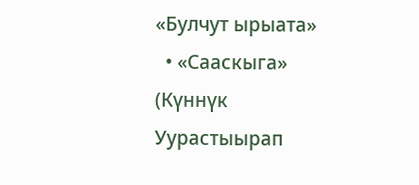«Булчут ырыата»
  • «Сааскыга» (Күннүк Уурастыырап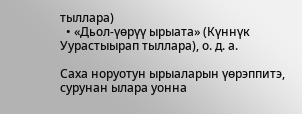тыллара)
  • «Дьол-үөрүү ырыата» (Күннүк Уурастыырап тыллара), о. д. а.

Саха норуотун ырыаларын үөрэппитэ, сурунан ылара уонна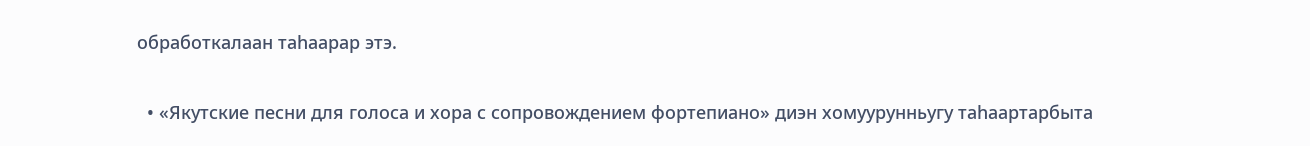обработкалаан таһаарар этэ.

  • «Якутские песни для голоса и хора с сопровождением фортепиано» диэн хомуурунньугу таһаартарбыта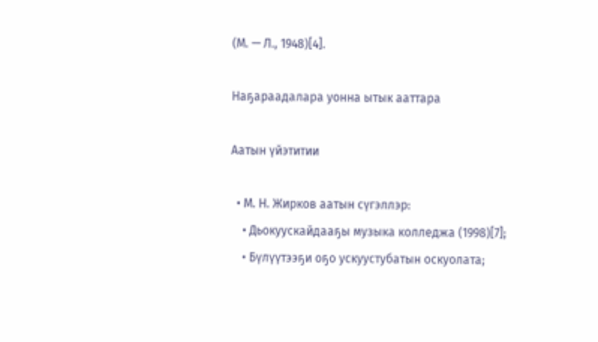(М. — Л., 1948)[4].

Наҕараадалара уонна ытык ааттара

Аатын үйэтитии

  • М. Н. Жирков аатын сүгэллэр:
    • Дьокуускайдааҕы музыка колледжа (1998)[7];
    • Бүлүүтээҕи оҕо ускуустубатын оскуолата;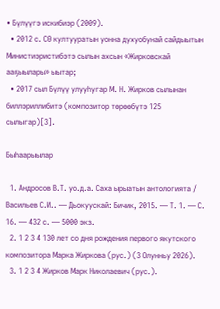• Бүлүүгэ искибиэр (2009).
  • 2012 с. СӨ култууратын уонна духуобунай сайдыытын Министиэристибэтэ сылын ахсын «Жирковскай ааҕыылары» ыытар;
  • 2017 сыл Бүлүү улууһугар М. Н. Жирков сылынан биллэриллибитэ (композитор төрөөбүтэ 125 сылыгар)[3].

Быһаарыылар

  1. Андросов В.Т. уо.д.а. Саха ырыатын антологията / Васильев С.И.. — Дьокуускай: Бичик, 2015. — Т. 1. — С. 16. — 432 с. — 5000 экз.
  2. 1 2 3 4 130 лет со дня рождения первого якутского композитора Марка Жиркова (рус.) (3 Олунньу 2026).
  3. 1 2 3 4 Жирков Марк Николаевич (рус.).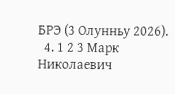БРЭ (3 Олунньу 2026).
  4. 1 2 3 Марк Николаевич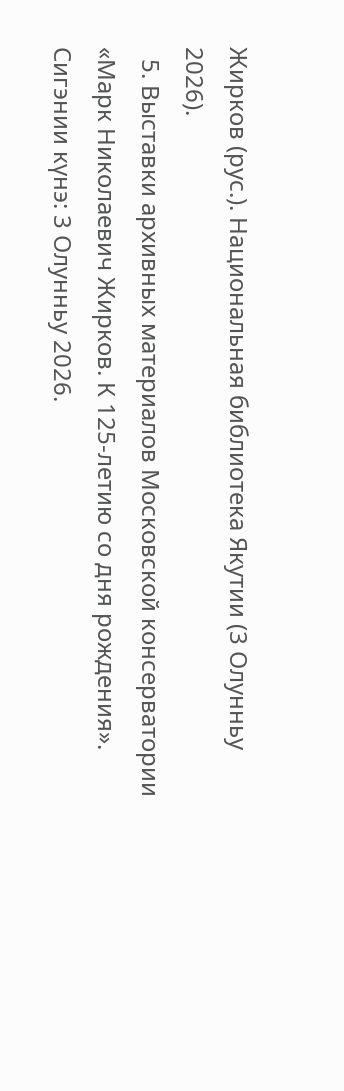Жирков (рус.). Национальная библиотека Якутии (3 Олунньу 2026).
  5. Выставки архивных материалов Московской консерватории «Марк Николаевич Жирков. К 125-летию со дня рождения». Сигэнии күнэ: 3 Олунньу 2026.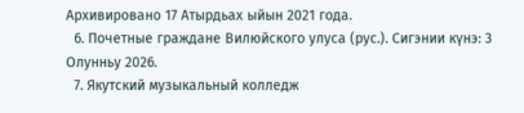Архивировано 17 Атырдьах ыйын 2021 года.
  6. Почетные граждане Вилюйского улуса (рус.). Сигэнии күнэ: 3 Олунньу 2026.
  7. Якутский музыкальный колледж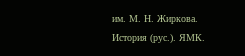им. М. Н. Жиркова. История (рус.). ЯМК.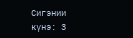Сигэнии күнэ: 3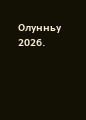Олунньу 2026.